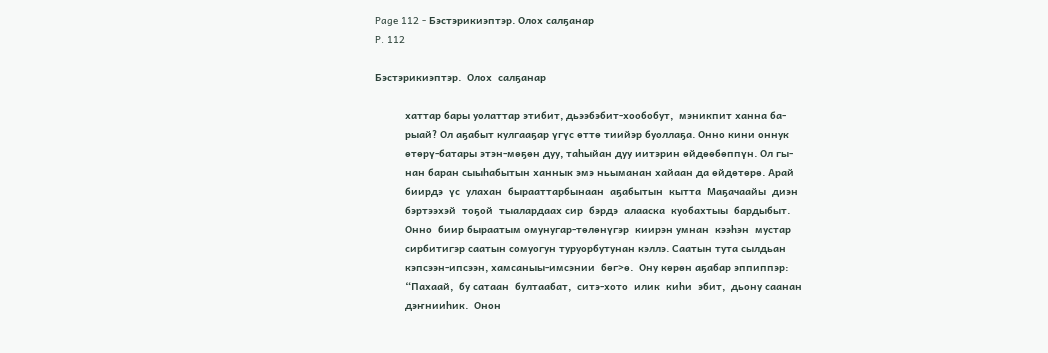Page 112 - Бэстэрикиэптэр. Олох салҕанар
P. 112

Бэстэрикиэптэр.  Олох  салҕанар

          хаттар бары уолаттар этибит, дьээбэбит-хообобут,  мэникпит ханна ба-
          рыай? Ол аҕабыт кулгааҕар үгүс өттө тиийэр буоллаҕа. Онно кини оннук
          өтөрү-батары этэн-мөҕөн дуу, таһыйан дуу иитэрин өйдөөбөппүн. Ол гы-
          нан баран сыыһабытын ханнык эмэ ньыманан хайаан да өйдөтөрө. Арай
          биирдэ  үс  улахан  бырааттарбынаан  аҕабытын  кытта  Маҕачаайы  диэн
          бэртээхэй  тоҕой  тыалардаах сир  бэрдэ  алааска  куобахтыы  бардыбыт.
          Онно  биир быраатым омунугар-төлөнүгэр  киирэн умнан  кээһэн  мустар
          сирбитигэр саатын сомуогун туруорбутунан кэллэ. Саатын тута сылдьан
          кэпсээн-ипсээн, хамсаныы-имсэнии  бөг>ө.  Ону көрөн аҕабар эппиппэр:
          “Пахаай,  бу сатаан  бултаабат,  ситэ-хото  илик  киһи  эбит,  дьону саанан
          дэҥнииһик.  Онон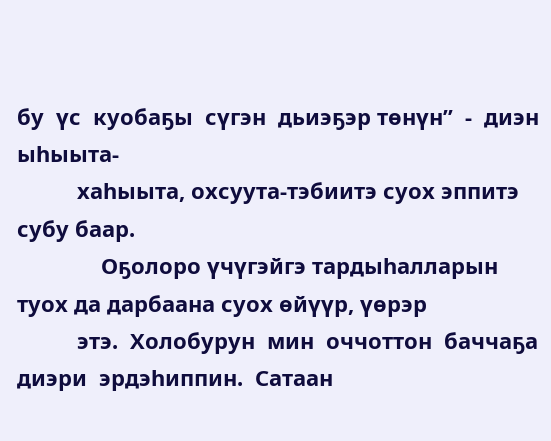бу  үс  куобаҕы  сүгэн  дьиэҕэр төнүн”  -  диэн  ыһыыта-
          хаһыыта, охсуута-тэбиитэ суох эппитэ субу баар.
              Оҕолоро үчүгэйгэ тардыһалларын туох да дарбаана суох өйүүр, үөрэр
          этэ.  Холобурун  мин  оччоттон  баччаҕа  диэри  эрдэһиппин.  Сатаан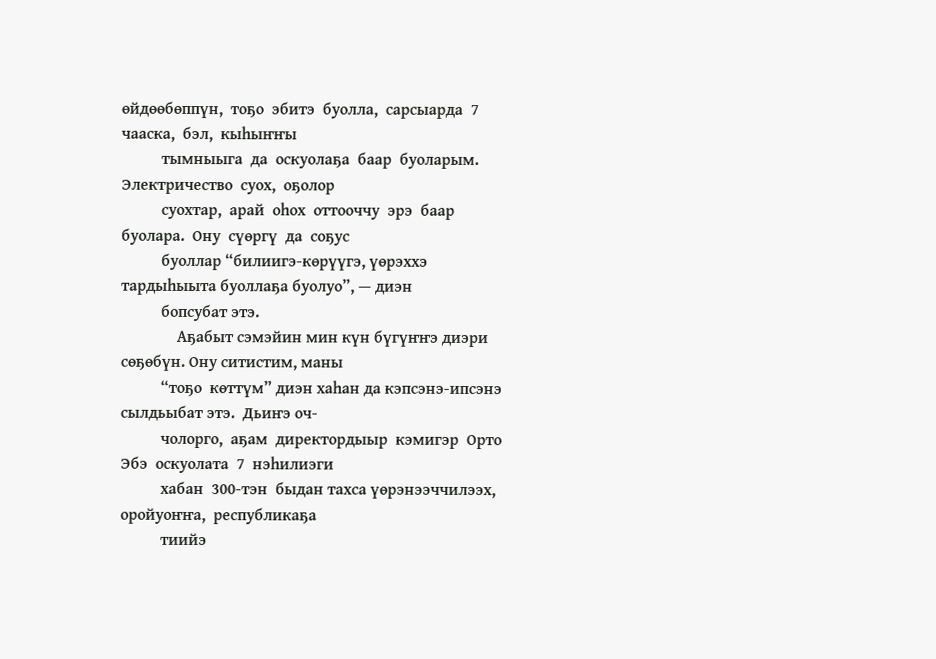өйдөөбөппүн,  тоҕо  эбитэ  буолла,  сарсыарда  7  чааска,  бэл,  кыһыҥҥы
          тымныыга  да  оскуолаҕа  баар  буоларым.  Электричество  суох,  оҕолор
          суохтар,  арай  оһох  оттооччу  эрэ  баар  буолара.  Ону  сүөргү  да  соҕус
          буоллар “билиигэ-көрүүгэ, үөрэххэ тардыһыыта буоллаҕа буолуо”, — диэн
          бопсубат этэ.
              Аҕабыт сэмэйин мин күн бүгүҥҥэ диэри сөҕөбүн. Ону ситистим, маны
          “тоҕо  көттүм” диэн хаһан да кэпсэнэ-ипсэнэ сылдьыбат этэ.  Дьиҥэ оч-
          чолорго,  аҕам  директордыыр  кэмигэр  Орто  Эбэ  оскуолата  7  нэһилиэги
          хабан  300-тэн  быдан тахса үөрэнээччилээх,  оройуоҥҥа,  республикаҕа
          тиийэ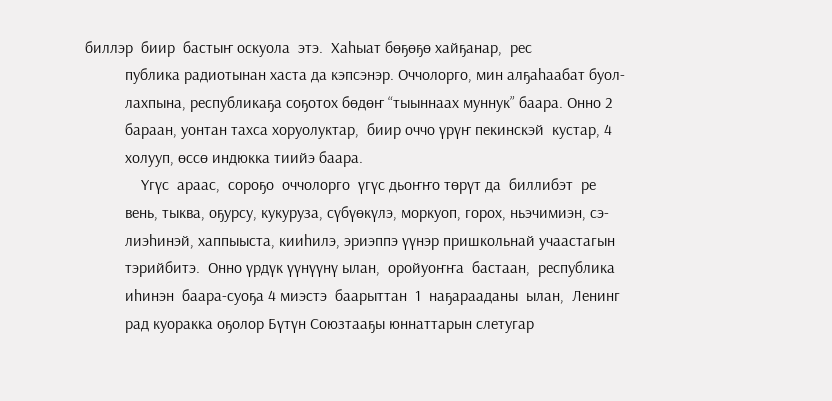биллэр  биир  бастыҥ оскуола  этэ.  Хаһыат бөҕөҕө хайҕанар,  рес
          публика радиотынан хаста да кэпсэнэр. Оччолорго, мин алҕаһаабат буол-
          лахпына, республикаҕа соҕотох бөдөҥ “тыыннаах муннук” баара. Онно 2
          бараан, уонтан тахса хоруолуктар,  биир оччо үрүҥ пекинскэй  кустар, 4
          холууп, өссө индюкка тиийэ баара.
              Үгүс  араас,  сороҕо  оччолорго  үгүс дьоҥҥо төрүт да  биллибэт  ре
          вень, тыква, оҕурсу, кукуруза, сүбүөкүлэ, моркуоп, горох, ньэчимиэн, сэ-
          лиэһинэй, хаппыыста, кииһилэ, эриэппэ үүнэр пришкольнай учаастагын
          тэрийбитэ.  Онно үрдүк үүнүүнү ылан,  оройуоҥҥа  бастаан,  республика
          иһинэн  баара-суоҕа 4 миэстэ  баарыттан  1  наҕарааданы  ылан,  Ленинг
          рад куоракка оҕолор Бүтүн Союзтааҕы юннаттарын слетугар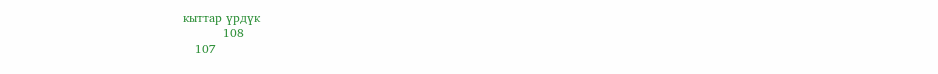кыттар үрдүк
          108
   107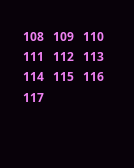108   109   110   111   112   113   114   115   116   117